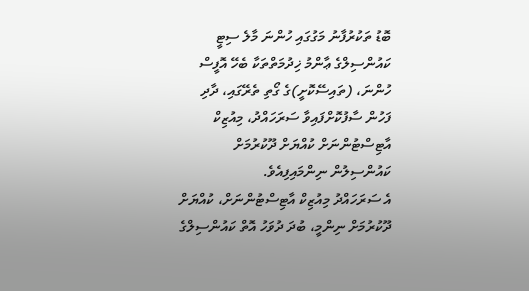ބޮޑު ތަކުރުފާނު މަގުގައި ހުންނަ މާލެ ސިޓީ ކައުންސިލްގެ ޢާންމު ޚިދުމަތްތަކާ ބެހޭ އޮފީސް ހުންނަ، (ތައިސޭކޮށީ)ގެ ގޯތި ތެރޭގައި، ދާދި ފަހުން ސާފުކޮށްފައިވާ ސަރަހައްދު، މިއުޒިކް އާޓިސްޓުންނަށް ކުއްޔަށް ދޫކުރުމަށް ކައުންސިލުން ނިންމައިފިއެވެ.
އެ ސަރަހައްދު މިއުޒިކް އާޓިސްޓުންނަށް، ކުއްޔަށް ދޫކުރުމަށް ނިންމީ، ބުދަ ދުވަހު އޮތް ކައުންސިލްގެ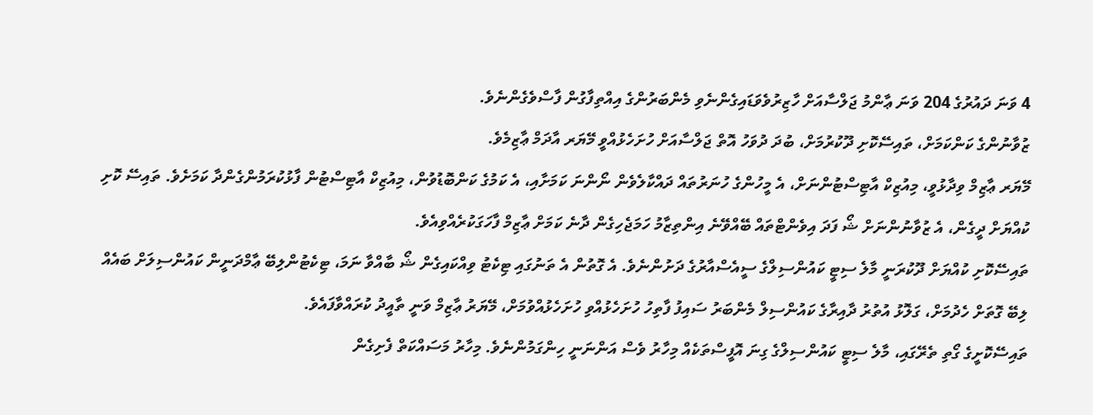4 ވަނަ ދައުރުގެ 204 ވަނަ ޢާންމު ޖަލްސާއަށް ހާޒިރުވެވަޑައިގެންނެވި މެންބަރުންގެ އިއްތިފާގުން ފާސްވެގެންނެވެ.
ޒުވާނުންގެ ކަންކަމަށް، ތައިސޭކޮށި ދޫކުރުމަށް، ބުދަ ދުވަހު އޮތް ޖަލްސާއަށް ހުށަހެޅުއްވީ މޭޔަރ އާދަމް ޢާޒިމެވެ.
މޭޔަރ ޢާޒިމް ވިދާޅުވީ، މިއުޒިކް އާޓިސްޓުންނަށް، އެ މީހުންގެ ހުނަރުތައް ދައްކާލެވެން ނޯންނަ ކަމަށާއި، އެ ކަމުގެ ކަންބޮޑުވުން، މިއުޒިކް އާޓިސްޓުން ފާޅުކުރަމުންގެންދާ ކަމަށެވެ. ތައިސޭ ކޮށި ކުއްޔަށް ދީގެން، އެ ޒުވާނުންނަށް ޝޯ ފަދަ އިވެންޓްތައް ބޭއްވޭނެ އިންތިޒާމު ހަމަޖެހިގެން ދާނެ ކަމަށް ޢާޒިމް ފާހަގަކުރެއްވިއެވެ.
ތައިސޭކޮށި ކުއްޔަށް ދޫކުރަނީ މާލެ ސިޓީ ކައުންސިލްގެ ސީއެސްއާރުގެ ދަށުންނެވެ. އެ ގޮތުން އެ ތަނުގައި ޓިކެޓު ވިއްކައިގެން ޝޯ ބާއްވާ ނަމަ، ޓިކެޓުންލިބޭ ޢާމްދަނީން ކައުންސިލަށް ބައެއް ލިބޭ ގޮތަށް ހެދުމަށް، ގަލޮޅު އުތުރު ދާއިރާގެ ކައުންސިލް މެންބަރު ސައިފު ފާތިހު ހުށަހެޅުއްވި ހުށަހެޅުއްވުމަށް، މޭޔަރު ޢާޒިމް ވަނީ ތާއީދު ކުރައްވާފައެވެ.
ތައިސޭކޮށީގެ ގޯތި ތެރޭގައި، މާލެ ސިޓީ ކައުންސިލްގެ ގިނަ އޮފީސްތަކެއް މިހާރު ވެސް އަންނަނީ ހިންގަމުންނެވެ. މިހާރު މަސައްކަތް ފެށިގެން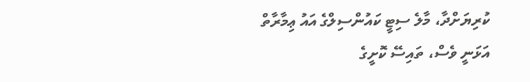ކުރިޔަށްދާ، މާލެ ސިޓީ ކައުންސިލްގެ އައު ޢިމާރާތް އަޅަނީ ވެސް، ތައިސޭ ކޮށީގެ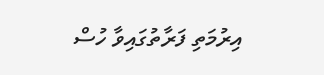އިރުމަތި ފަރާތުގައިވާ ހުސް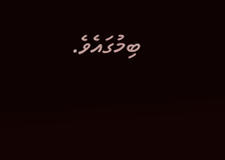ބިމުގައެވެ.